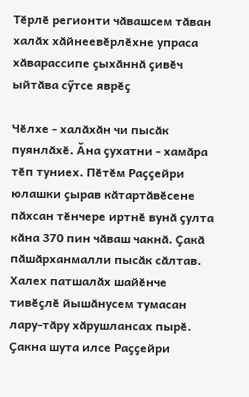Тӗрлӗ регионти чӑвашсем тӑван халӑх хӑйнеевӗрлӗхне упраса хӑварассипе ҫыхӑннӑ ҫивӗч ыйтӑва сӳтсе яврӗҫ

Чӗлхе - халӑхӑн чи пысӑк пуянлӑхӗ. Ӑна ҫухатни - хамӑра тӗп туниех. Пӗтӗм Раҫҫейри юлашки ҫырав кӑтартӑвӗсене пӑхсан тӗнчере иртнӗ вунӑ ҫулта кӑна 370 пин чӑваш чакнӑ. Ҫакӑ пӑшӑрханмалли пысӑк сӑлтав. Халех патшалӑх шайӗнче тивӗҫлӗ йышӑнусем тумасан лару-тӑру хӑрушлансах пырӗ. Ҫакна шута илсе Раҫҫейри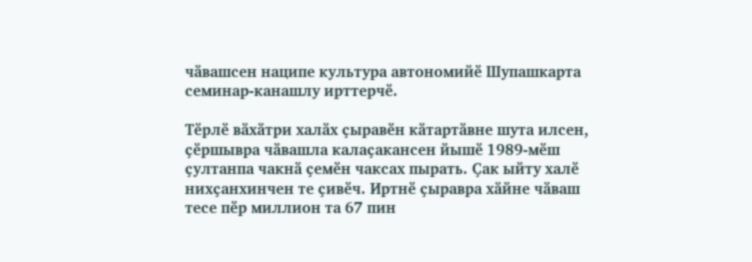чӑвашсен наципе культура автономийӗ Шупашкарта семинар-канашлу ирттерчӗ.

Тӗрлӗ вӑхӑтри халӑх ҫыравӗн кӑтартӑвне шута илсен, ҫӗршывра чӑвашла калаҫакансен йышӗ 1989-мӗш ҫултанпа чакнӑ ҫемӗн чаксах пырать. Ҫак ыйту халӗ нихҫанхинчен те ҫивӗч. Иртнӗ ҫыравра хӑйне чӑваш тесе пӗр миллион та 67 пин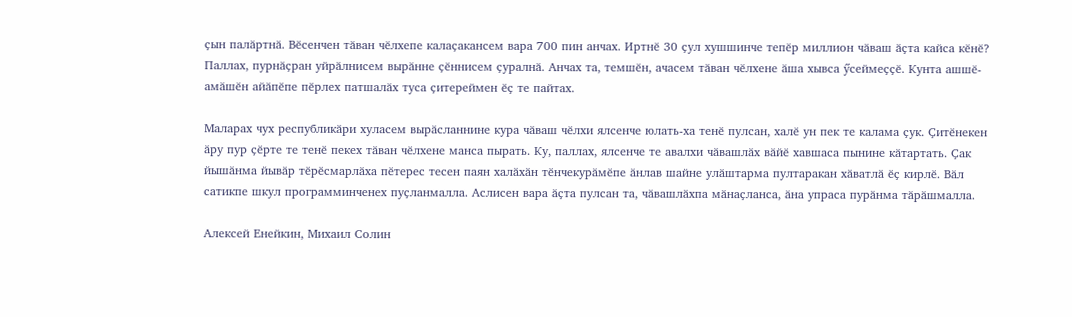ҫын палӑртнӑ. Вӗсенчен тӑван чӗлхепе калаҫакансем вара 700 пин анчах. Иртнӗ 30 ҫул хушшинче тепӗр миллион чӑваш ӑҫта кайса кӗнӗ? Паллах, пурнӑҫран уйрӑлнисем вырӑнне ҫӗннисем ҫуралнӑ. Анчах та, темшӗн, ачасем тӑван чӗлхене ӑша хывса ӳсеймеҫҫӗ. Кунта ашшӗ-амӑшӗн айӑпӗпе пӗрлех патшалӑх туса ҫитереймен ӗҫ те пайтах.

Маларах чух республикӑри хуласем вырӑсланнине кура чӑваш чӗлхи ялсенче юлать-ха тенӗ пулсан, халӗ ун пек те калама ҫук. Ҫитӗнекен ӑру пур ҫӗрте те тенӗ пекех тӑван чӗлхене манса пырать. Ку, паллах, ялсенче те авалхи чӑвашлӑх вӑйӗ хавшаса пынине кӑтартать. Ҫак йышӑнма йывӑр тӗрӗсмарлӑха пӗтерес тесен паян халӑхӑн тӗнчекурӑмӗпе ӑнлав шайне улӑштарма пултаракан хӑватлӑ ӗҫ кирлӗ. Вӑл сатикпе шкул программинченех пуҫланмалла. Аслисен вара ӑҫта пулсан та, чӑвашлӑхпа мӑнаҫланса, ӑна упраса пурӑнма тӑрӑшмалла.

Алексей Енейкин, Михаил Солин